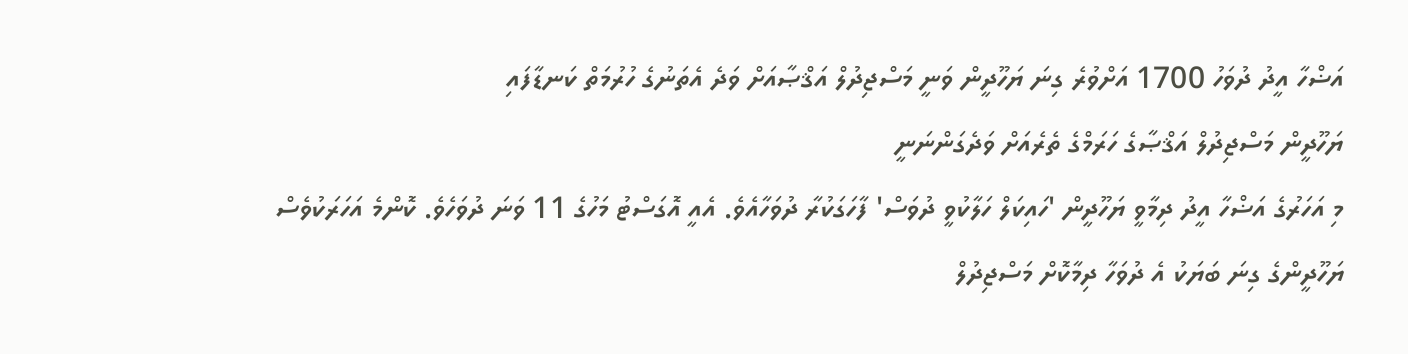އަޟްހާ އީދު ދުވަހު 1700 އަށްވުރެ ގިނަ ޔަހޫދީން ވަނީ މަސްޖިދުލް އަޤްޞާއަށް ވަދެ އެތަނުގެ ހުރުމަތް ކަނޑާފައި
ޔަހޫދީން މަސްޖިދުލް އަޤްޞާގެ ހަރަމްގެ ތެރެއަށް ވަދެގަންނަނީ
މި އަހަރުގެ އަޟްހާ އީދު ދިމާވީ ޔަހޫދީން 'ހައިކަލް ހަލާކުވީ ދުވަސް' ފާހަގަކުރާ ދުވަހާއެވެ. އެއީ އޮގަސްޓު މަހުގެ 11 ވަނަ ދުވަހެވެ. ކޮންމެ އަހަރަކުވެސް ޔަހޫދީންގެ ގިނަ ބަޔަކު އެ ދުވަހާ ދިމާކޮށް މަސްޖިދުލް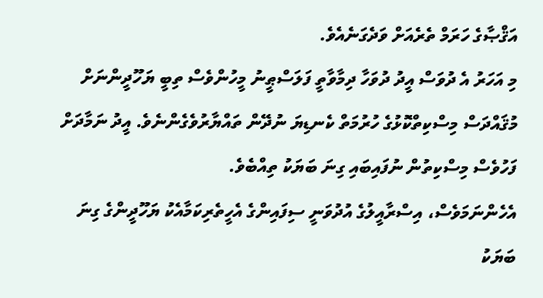އަޤްޞާގެ ހަރަމް ތެރެއަށް ވަދެގަނެއެވެ.
މި އަހަރު އެ ދުވަސް އީދު ދުވަހާ ދިމާވާތީ ފަލަސްޠީނު މީހުންވެސް ތިބީ ޔަހޫދީންނަށް މުޤައްދަސް މިސްކިތްކޮޅުގެ ހުރުމަތް ކެނޑިޔަ ނުދޭން ތައްޔާރުވެގެންނެވެ. އީދު ނަމާދަށް ފަހުވެސް މިސްކިތުން ނުފައިބައި ގިނަ ބަޔަކު ތިއްބެވެ.
އެހެންނަމަވެސް، އިސްރާއީލުގެ އުދުވަނީ ސިފައިންގެ އެހީތެރިކަމާއެކު ޔަހޫދީންގެ ގިނަ ބަޔަކު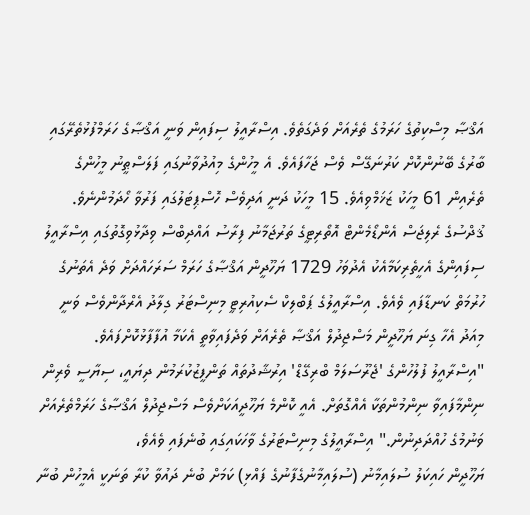އަޤްޞާ މިސްކިތުގެ ހަރަމުގެ ތެރެއަށް ވަދެގަތެވެ. އިސްރާއީލު ސިފައިން ވަނީ އަޤްޞާގެ ހަރަމްފުޅުތެރޭގައި ބާރުގެ ބޭނުންކޮށް ކަރުނަގޭސް ވެސް ޖަހާފައެވެ. އެ މީހުންގެ މިއުދުވާނުގައި ފަލަސްޠީނު މީހުންގެ ތެރެއިން 61 މީހަކު ޒަޚަމްވިއެވެ. 15 މީހަކު ދަނީ އަދިވެސް ހޮސްޕިޓަލުގައި ފަރުވާ ހޯދަމުންނެވެ.
ޤުދްސުގެ ރެލިޖަސް އެންޑޯމެންޓް އޮތޯރިޓީގެ ތަރުޖަމާނު ފިރާސު އައްދިބްސް ވިދާޅުވިގޮތުގައި އިސްރާއީލު ސިފައިންގެ އެހީތެރިކަމާއެކު އެދުވަހު 1729 ޔަހޫދީން އަޤްޞާގެ ހަރަމް ސަރަހައްދަށް ވަދެ އެތަނުގެ ހުރުމަތް ކަނޑާފައި ވެއެވެ. އިސްރާއީލުގެ ޕަބްލިކް ސެކިއުރިޓީ މިނިސްޓަރު ގިލާދު އެރްދާންވެސް ވަނީ މިއަދު އެހާ ގިނަ ޔަހޫދީން މަސްޖިދުލް އަޤްޞާ ތެރެއަށް ވަދެފައިވާތީ އެކަމާ އުފާފާޅުކޮށްފައެވެ.
"އިސްރާއީލު ފުލުހުންގެ 'ޖެރޫސަލަމް ބްރިގޭޑް' އިރުޝާދުތައް ތަންފީޒުކުރަމުން ދިޔައީ، ސިޔާސީ ވެރިން ނިންމާފައިވާ ނިންމުންތަކާ އެއްގޮތަށް. އެއީ ކޮންމެ ޔަހޫދީއަކަށްވެސް މަސްޖިދުލް އަޤްޞާގެ ހަރަމްތެރެއަށް ވަނުމުގެ ހުއްދަދިނުން." އިސްރާއީލުގެ މިނިސްޓަރުގެ ވާހަކައިގައި ބުނެފައި ވެއެވެ،
ޔަހޫދީން ހައިކަލު ސުލައިމާނު (ސުލައިމާނުގެފާނުގެ ފައްޅި) ކަމަށް ބުނެ ދައުވާ ކުރާ ތަނަކީ އެމީހުން ބުނާ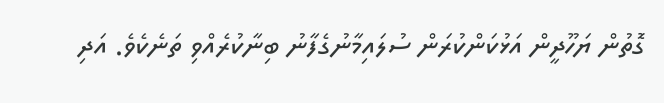ގޮތުން ޔަހޫދީން އަޅުކަންކުރަން ސުލައިމާނުގެފާނު ބިނާކުރެއްވި ތަނެކެވެ. އަދި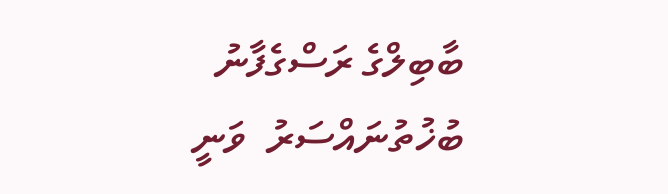ބާބިލްގެ ރަސްގެފާނު ބުޚުތުނައްސަރު  ވަނީ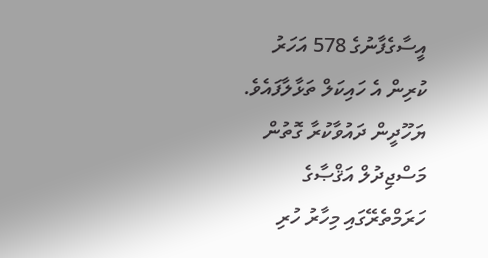އީސާގެފާނުގެ 578 އަހަރު ކުރިން އެ ހައިކަލް ތަޅާލާފައެވެ. ޔަހޫދީން ދައުވާކުރާ ގޮތުން މަސްޖިދުލް އަޤްޞާގެ ހަރަމްތެރޭގައި މިހާރު ހުރި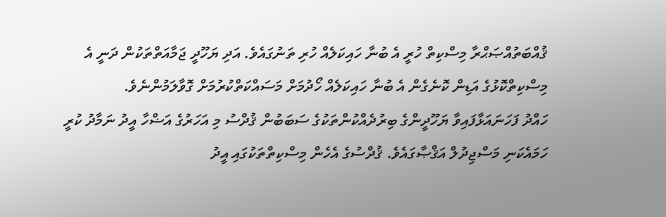ޤުއްބަތުއްޞަޙްރާ މިސްކިތް ހުރީ އެ ބުނާ ހައިކަލެއް ހުރި ތަނުގައެވެ. އަދި ޔަހޫދީ ޖަމާއަތްތަކުން ދަނީ އެ މިސްކިތްކޮޅުގެ އަޑިން ކޮނެގެން އެ ބުނާ ހައިކަލެއް ހޯދުމަށް މަސައްކަތްކުރުމަށް ގޮވާލަމުންނެވެ.
ހައްދު ފަހަނައަޅާފައިވާ ޔަހޫދީންގެ ބިރުދެއްކުންތަކުގެ ސަބަބުން ޤުދްސު މި އަހަރުގެ އަޟްހާ އީދު ނަމާދު ކުރީ ހަމައެކަނި މަސްޖިދުލް އަޤްޞާގައެވެ. ޤުދްސުގެ އެހެން މިސްކިތްތަކުގައި އީދު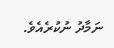ނަމާދު ނުކުރެއެވެ.